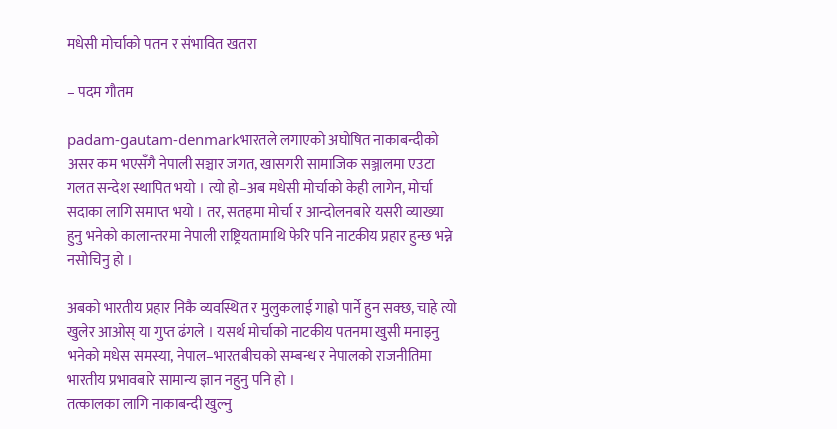मधेसी मोर्चाको पतन र संभावित खतरा

– पदम गौतम

padam-gautam-denmarkभारतले लगाएको अघोषित नाकाबन्दीको असर कम भएसँगै नेपाली सञ्चार जगत, खासगरी सामाजिक सञ्जालमा एउटा गलत सन्देश स्थापित भयो । त्यो हो–अब मधेसी मोर्चाको केही लागेन, मोर्चा सदाका लागि समाप्त भयो । तर, सतहमा मोर्चा र आन्दोलनबारे यसरी व्याख्या हुनु भनेको कालान्तरमा नेपाली राष्ट्रियतामाथि फेरि पनि नाटकीय प्रहार हुन्छ भन्ने नसोचिनु हो ।

अबको भारतीय प्रहार निकै व्यवस्थित र मुलुकलाई गाह्रो पार्ने हुन सक्छ, चाहे त्यो खुलेर आओस् या गुप्त ढंगले । यसर्थ मोर्चाको नाटकीय पतनमा खुसी मनाइनु भनेको मधेस समस्या, नेपाल–भारतबीचको सम्बन्ध र नेपालको राजनीतिमा भारतीय प्रभावबारे सामान्य ज्ञान नहुनु पनि हो ।
तत्कालका लागि नाकाबन्दी खुल्नु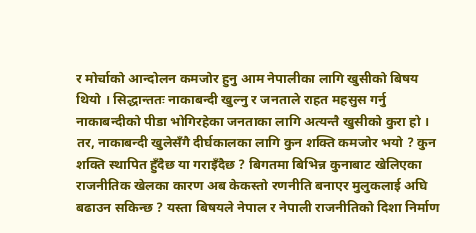र मोर्चाको आन्दोलन कमजोर हुनु आम नेपालीका लागि खुसीको बिषय थियो । सिद्धान्ततः नाकाबन्दी खुल्नु र जनताले राहत महसुस गर्नु नाकाबन्दीको पीडा भोगिरहेका जनताका लागि अत्यन्तै खुसीको कुरा हो । तर, नाकाबन्दी खुलेसँगै दीर्घकालका लागि कुन शक्ति कमजोर भयो ? कुन शक्ति स्थापित हुँदैछ या गराइँदैछ ? बिगतमा बिभिन्न कुनाबाट खेलिएका राजनीतिक खेलका कारण अब केकस्तो रणनीति बनाएर मुलुकलाई अघि बढाउन सकिन्छ ? यस्ता बिषयले नेपाल र नेपाली राजनीतिको दिशा निर्माण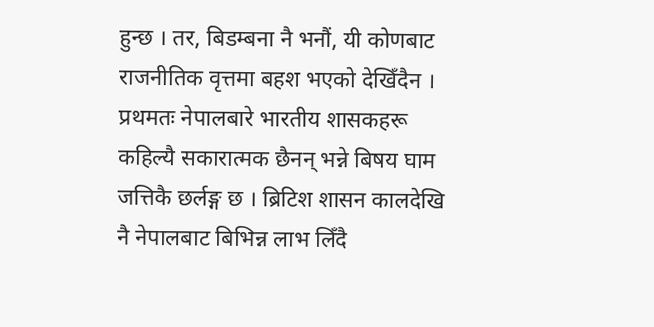हुन्छ । तर, बिडम्बना नै भनौं, यी कोणबाट राजनीतिक वृत्तमा बहश भएको देखिँदैन ।
प्रथमतः नेपालबारे भारतीय शासकहरू कहिल्यै सकारात्मक छैनन् भन्ने बिषय घाम जत्तिकै छर्लङ्ग छ । ब्रिटिश शासन कालदेखि नै नेपालबाट बिभिन्न लाभ लिँदै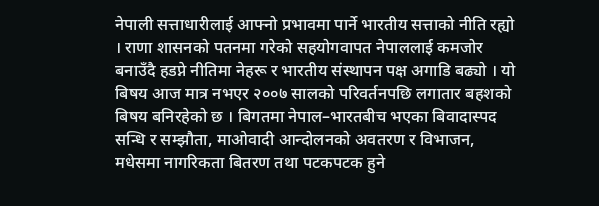नेपाली सत्ताधारीलाई आफ्नो प्रभावमा पार्ने भारतीय सत्ताको नीति रह्यो । राणा शासनको पतनमा गरेको सहयोगवापत नेपाललाई कमजोर बनाउँदै हडप्ने नीतिमा नेहरू र भारतीय संस्थापन पक्ष अगाडि बढ्यो । यो बिषय आज मात्र नभएर २००७ सालको परिवर्तनपछि लगातार बहशको बिषय बनिरहेको छ । बिगतमा नेपाल–भारतबीच भएका बिवादास्पद सन्धि र सम्झौता, माओवादी आन्दोलनको अवतरण र विभाजन, मधेसमा नागरिकता बितरण तथा पटकपटक हुने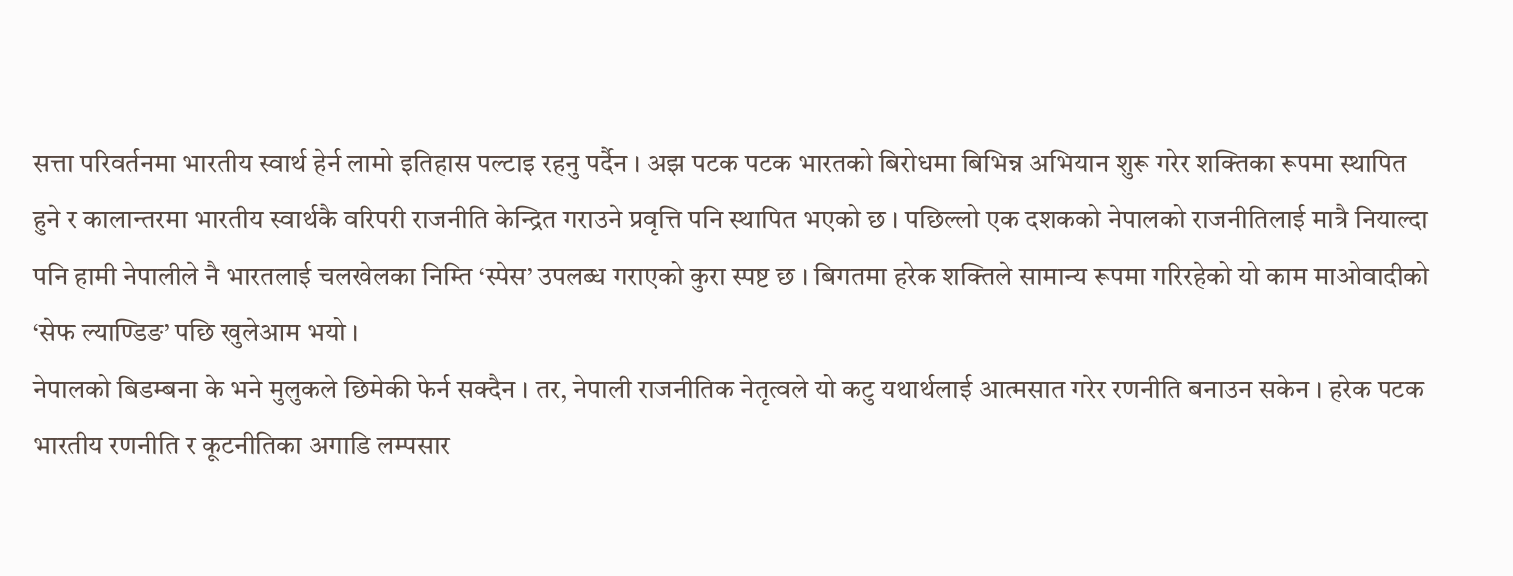सत्ता परिवर्तनमा भारतीय स्वार्थ हेर्न लामो इतिहास पल्टाइ रहनु पर्दैन । अझ पटक पटक भारतको बिरोधमा बिभिन्न अभियान शुरू गरेर शक्तिका रूपमा स्थापित हुने र कालान्तरमा भारतीय स्वार्थकै वरिपरी राजनीति केन्द्रित गराउने प्रवृत्ति पनि स्थापित भएको छ । पछिल्लो एक दशकको नेपालको राजनीतिलाई मात्रै नियाल्दा पनि हामी नेपालीले नै भारतलाई चलखेलका निम्ति ‘स्पेस’ उपलब्ध गराएको कुरा स्पष्ट छ । बिगतमा हरेक शक्तिले सामान्य रूपमा गरिरहेको यो काम माओवादीको ‘सेफ ल्याण्डिङ’ पछि खुलेआम भयो ।
नेपालको बिडम्बना के भने मुलुकले छिमेकी फेर्न सक्दैन । तर, नेपाली राजनीतिक नेतृत्वले यो कटु यथार्थलाई आत्मसात गरेर रणनीति बनाउन सकेन । हरेक पटक भारतीय रणनीति र कूटनीतिका अगाडि लम्पसार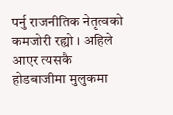पर्नु राजनीतिक नेतृत्वको कमजोरी रह्यो । अहिले आएर त्यसकै होडबाजीमा मुलुकमा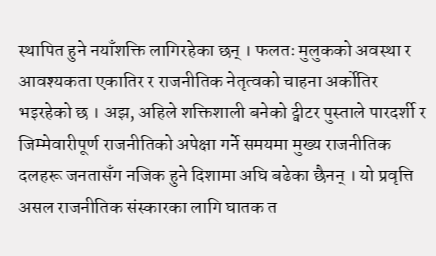स्थापित हुने नयाँशक्ति लागिरहेका छन् । फलतः मुलुकको अवस्था र आवश्यकता एकातिर र राजनीतिक नेतृत्वको चाहना अर्कोतिर भइरहेको छ । अझ, अहिले शक्तिशाली बनेको ट्वीटर पुस्ताले पारदर्शी र जिम्मेवारीपूर्ण राजनीतिको अपेक्षा गर्ने समयमा मुख्य राजनीतिक दलहरू जनतासँग नजिक हुने दिशामा अघि बढेका छैनन् । यो प्रवृत्ति असल राजनीतिक संस्कारका लागि घातक त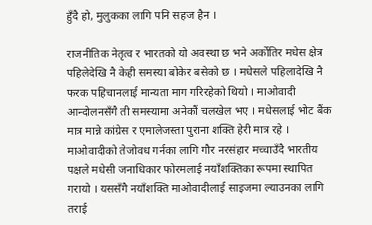हुँदै हो, मुलुकका लागि पनि सहज हैन ।

राजनीतिक नेतृत्व र भारतको यो अवस्था छ भने अर्कोतिर मधेस क्षेत्र पहिलेदेखि नै केही समस्या बोकेर बसेको छ । मधेसले पहिलादेखि नै फरक पहिचानलाई मान्यता माग गरिरहेको थियो । माओवादी आन्दोलनसँगै ती समस्यामा अनेकौं चलखेल भए । मधेसलाई भोट बैंक मात्र मान्ने कांग्रेस र एमालेजस्ता पुराना शक्ति हेरी मात्र रहे । माओवादीको तेजोवध गर्नका लागि गौर नरसंहार मच्चाउँदै भारतीय पक्षले मधेसी जनाधिकार फोरमलाई नयाँशक्तिका रूपमा स्थापित गरायो । यससँगै नयाँशक्ति माओवादीलाई साइजमा ल्याउनका लागि तराई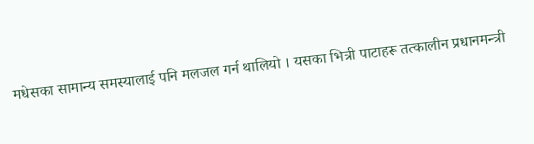मधेसका सामान्य समस्यालाई पनि मलजल गर्न थालियो । यसका भित्री पाटाहरू तत्कालीन प्रधानमन्त्री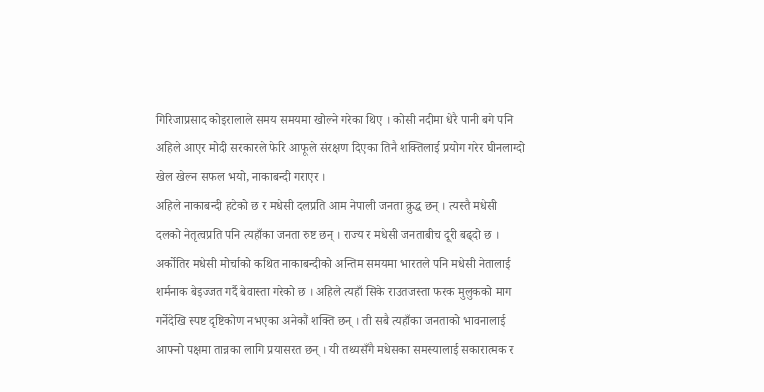गिरिजाप्रसाद कोइरालाले समय समयमा खोल्ने गरेका थिए । कोसी नदीमा धेरै पानी बगे पनि अहिले आएर मोदी सरकारले फेरि आफूले संरक्षण दिएका तिनै शक्तिलाई प्रयोग गरेर घीनलाग्दो खेल खेल्न सफल भयो, नाकाबन्दी गराएर ।
अहिले नाकाबन्दी हटेको छ र मधेसी दलप्रति आम नेपाली जनता क्रुद्ध छन् । त्यस्तै मधेसी दलको नेतृत्वप्रति पनि त्यहाँका जनता रुष्ट छन् । राज्य र मधेसी जनताबीच दूरी बढ्दो छ । अर्कोतिर मधेसी मोर्चाको कथित नाकाबन्दीको अन्तिम समयमा भारतले पनि मधेसी नेतालाई शर्मनाक बेइज्जत गर्दै बेवास्ता गरेको छ । अहिले त्यहाँ सिके राउतजस्ता फरक मुलुकको माग गर्नेदेखि स्पष्ट दृष्टिकोण नभएका अनेकौं शक्ति छन् । ती सबै त्यहाँका जनताको भावनालाई आफ्नो पक्षमा तान्नका लागि प्रयासरत छन् । यी तथ्यसँगै मधेसका समस्यालाई सकारात्मक र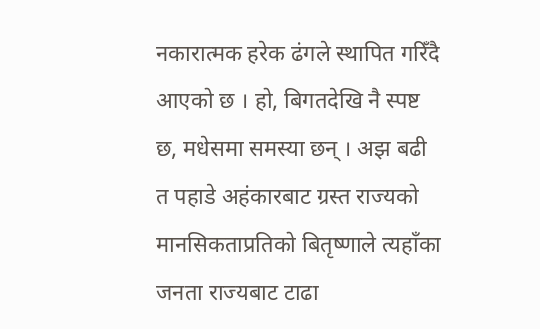नकारात्मक हरेक ढंगले स्थापित गरिँदै आएको छ । हो, बिगतदेखि नै स्पष्ट छ, मधेसमा समस्या छन् । अझ बढी त पहाडे अहंकारबाट ग्रस्त राज्यको मानसिकताप्रतिको बितृष्णाले त्यहाँका जनता राज्यबाट टाढा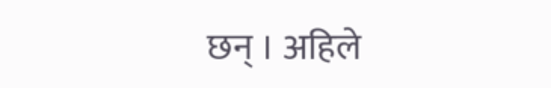छन् । अहिले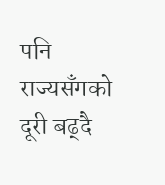पनि राज्यसँगको दूरी बढ्दै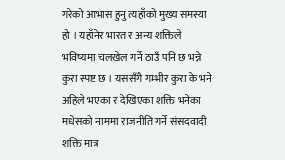गरेको आभास हुनु त्यहाँको मुख्य समस्या हो । यहाँनेर भारत र अन्य शक्तिले भविष्यमा चलखेल गर्ने ठाउँ पनि छ भन्ने कुरा स्पष्ट छ । यससँगै गम्भीर कुरा के भने अहिले भएका र देखिएका शक्ति भनेका मधेसको नाममा राजनीति गर्ने संसदवादी शक्ति मात्र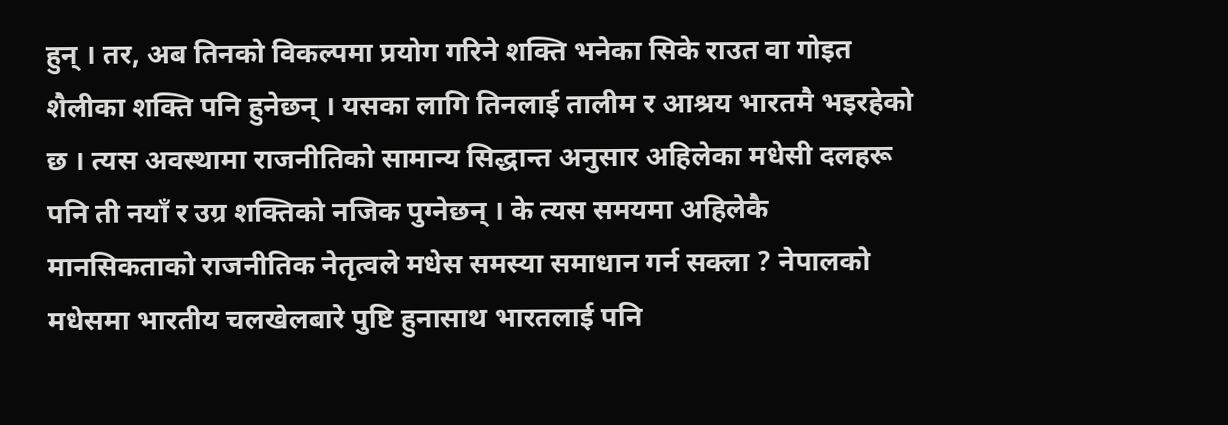हुन् । तर, अब तिनको विकल्पमा प्रयोग गरिने शक्ति भनेका सिके राउत वा गोइत शैलीका शक्ति पनि हुनेछन् । यसका लागि तिनलाई तालीम र आश्रय भारतमै भइरहेको छ । त्यस अवस्थामा राजनीतिको सामान्य सिद्धान्त अनुसार अहिलेका मधेसी दलहरू पनि ती नयाँ र उग्र शक्तिको नजिक पुग्नेछन् । के त्यस समयमा अहिलेकै मानसिकताको राजनीतिक नेतृत्वले मधेस समस्या समाधान गर्न सक्ला ? नेपालको मधेसमा भारतीय चलखेलबारे पुष्टि हुनासाथ भारतलाई पनि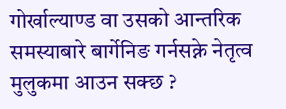गोर्खाल्याण्ड वा उसको आन्तरिक समस्याबारे बार्गेनिङ गर्नसक्ने नेतृत्व मुलुकमा आउन सक्छ ?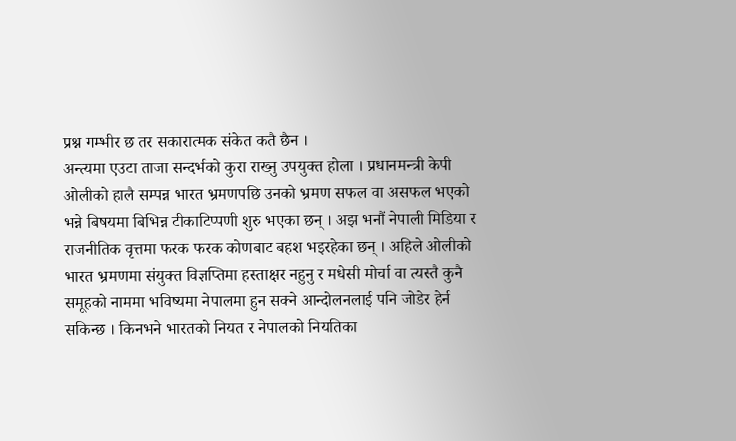प्रश्न गम्भीर छ तर सकारात्मक संकेत कतै छैन ।
अन्त्यमा एउटा ताजा सन्दर्भको कुरा राख्नु उपयुक्त होला । प्रधानमन्त्री केपी ओलीको हालै सम्पन्न भारत भ्रमणपछि उनको भ्रमण सफल वा असफल भएको भन्ने बिषयमा बिभिन्न टीकाटिप्पणी शुरु भएका छन् । अझ भनौं नेपाली मिडिया र राजनीतिक वृत्तमा फरक फरक कोणबाट बहश भइरहेका छन् । अहिले ओलीको भारत भ्रमणमा संयुक्त विज्ञप्तिमा हस्ताक्षर नहुनु र मधेसी मोर्चा वा त्यस्तै कुनै समूहको नाममा भविष्यमा नेपालमा हुन सक्ने आन्दोलनलाई पनि जोडेर हेर्न सकिन्छ । किनभने भारतको नियत र नेपालको नियतिका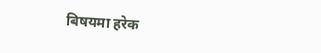बिषयमा हरेक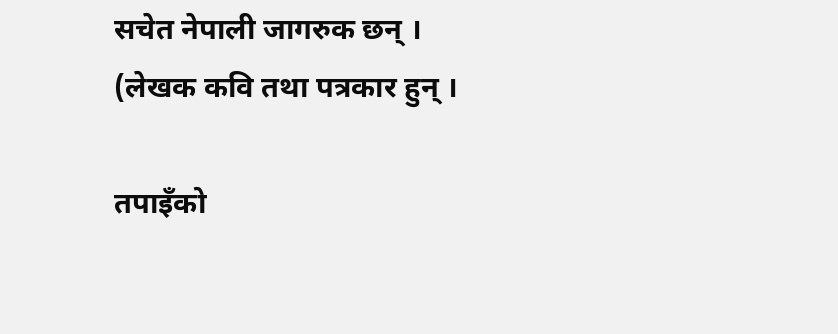सचेत नेपाली जागरुक छन् ।
(लेखक कवि तथा पत्रकार हुन् ।

तपाइँको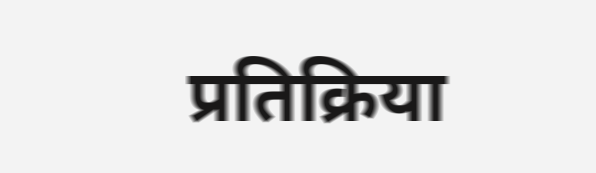प्रतिक्रिया